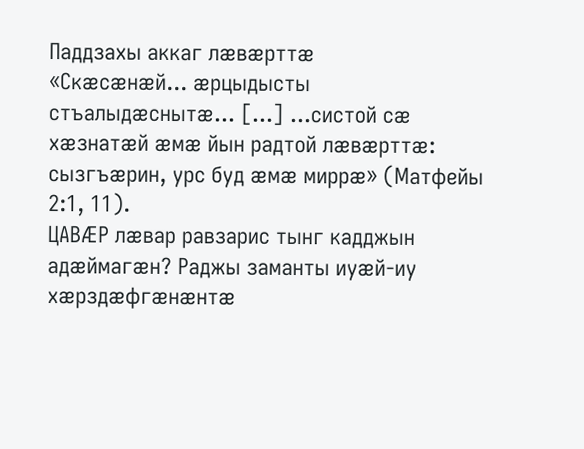Паддзахы аккаг лӕвӕрттӕ
«Скӕсӕнӕй... ӕрцыдысты стъалыдӕснытӕ... [...] ...систой сӕ хӕзнатӕй ӕмӕ йын радтой лӕвӕрттӕ: сызгъӕрин, урс буд ӕмӕ миррӕ» (Матфейы 2:1, 11).
ЦАВӔР лӕвар равзарис тынг кадджын адӕймагӕн? Раджы заманты иуӕй-иу хӕрздӕфгӕнӕнтӕ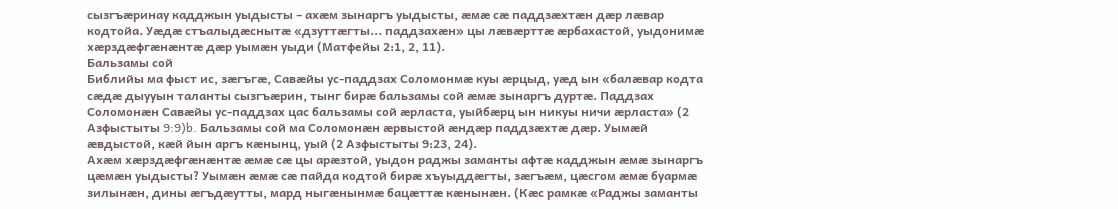сызгъӕринау кадджын уыдысты – ахӕм зынаргъ уыдысты, ӕмӕ сӕ паддзӕхтӕн дӕр лӕвар кодтойa. Уӕдӕ стъалыдӕснытӕ «дзуттӕгты... паддзахӕн» цы лӕвӕрттӕ ӕрбахастой, уыдонимӕ хӕрздӕфгӕнӕнтӕ дӕр уымӕн уыди (Матфейы 2:1, 2, 11).
Бальзамы сой
Библийы ма фыст ис, зӕгъгӕ, Савӕйы ус-паддзах Соломонмӕ куы ӕрцыд, уӕд ын «балӕвар кодта сӕдӕ дыууын таланты сызгъӕрин, тынг бирӕ бальзамы сой ӕмӕ зынаргъ дуртӕ. Паддзах Соломонӕн Савӕйы ус-паддзах цас бальзамы сой ӕрласта, уыйбӕрц ын никуы ничи ӕрласта» (2 Азфыстыты 9:9)b. Бальзамы сой ма Соломонӕн ӕрвыстой ӕндӕр паддзӕхтӕ дӕр. Уымӕй ӕвдыстой, кӕй йын аргъ кӕнынц, уый (2 Азфыстыты 9:23, 24).
Ахӕм хӕрздӕфгӕнӕнтӕ ӕмӕ сӕ цы арӕзтой, уыдон раджы заманты афтӕ кадджын ӕмӕ зынаргъ цӕмӕн уыдысты? Уымӕн ӕмӕ сӕ пайда кодтой бирӕ хъуыддӕгты, зӕгъӕм, цӕсгом ӕмӕ буармӕ зилынӕн, дины ӕгъдӕутты, мард ныгӕнынмӕ бацӕттӕ кӕнынӕн. (Кӕс рамкӕ «Раджы заманты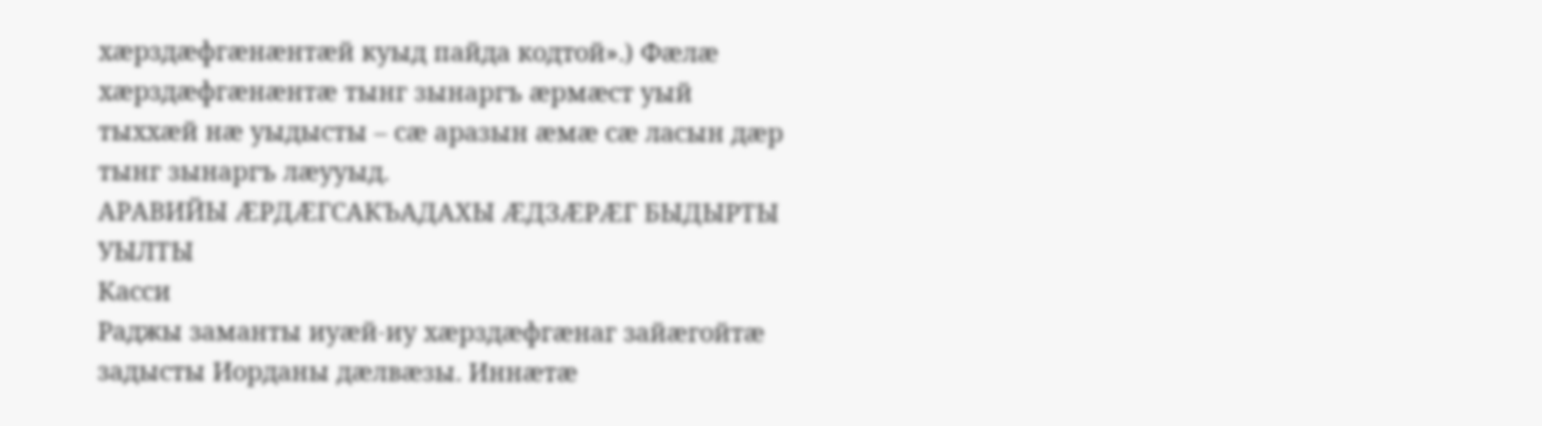хӕрздӕфгӕнӕнтӕй куыд пайда кодтой».) Фӕлӕ хӕрздӕфгӕнӕнтӕ тынг зынаргъ ӕрмӕст уый тыххӕй нӕ уыдысты – сӕ аразын ӕмӕ сӕ ласын дӕр тынг зынаргъ лӕууыд.
АРАВИЙЫ ӔРДӔГСАКЪАДАХЫ ӔДЗӔРӔГ БЫДЫРТЫ УЫЛТЫ
Касси
Раджы заманты иуӕй-иу хӕрздӕфгӕнаг зайӕгойтӕ задысты Иорданы дӕлвӕзы. Иннӕтӕ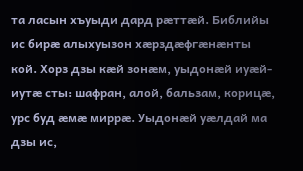та ласын хъуыди дард рӕттӕй. Библийы ис бирӕ алыхуызон хӕрздӕфгӕнӕнты кой. Хорз дзы кӕй зонӕм, уыдонӕй иуӕй-иутӕ сты: шафран, алой, бальзам, корицӕ, урс буд ӕмӕ миррӕ. Уыдонӕй уӕлдай ма дзы ис,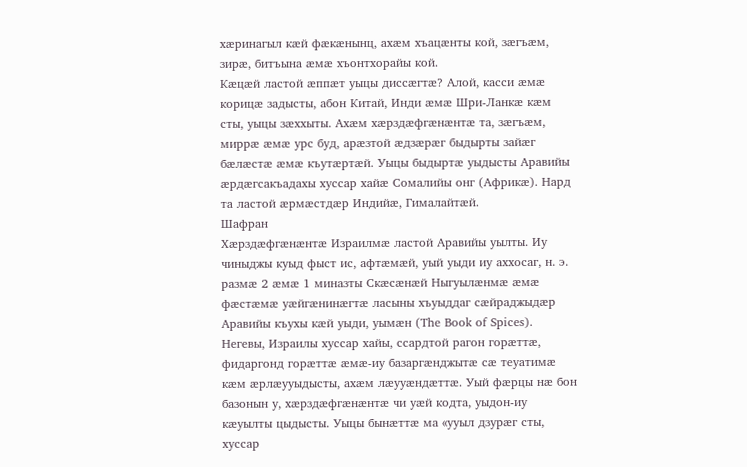хӕринагыл кӕй фӕкӕнынц, ахӕм хъацӕнты кой, зӕгъӕм, зирӕ, битъына ӕмӕ хъонтхорайы кой.
Кӕцӕй ластой ӕппӕт уыцы диссӕгтӕ? Алой, касси ӕмӕ корицӕ задысты, абон Китай, Инди ӕмӕ Шри-Ланкӕ кӕм сты, уыцы зӕххыты. Ахӕм хӕрздӕфгӕнӕнтӕ та, зӕгъӕм, миррӕ ӕмӕ урс буд, арӕзтой ӕдзӕрӕг быдырты зайӕг бӕлӕстӕ ӕмӕ къутӕртӕй. Уыцы быдыртӕ уыдысты Аравийы ӕрдӕгсакъадахы хуссар хайӕ Сомалийы онг (Африкӕ). Нард та ластой ӕрмӕстдӕр Индийӕ, Гималайтӕй.
Шафран
Хӕрздӕфгӕнӕнтӕ Израилмӕ ластой Аравийы уылты. Иу чиныджы куыд фыст ис, афтӕмӕй, уый уыди иу аххосаг, н. э. размӕ 2 ӕмӕ 1 миназты Скӕсӕнӕй Ныгуылӕнмӕ ӕмӕ фӕстӕмӕ уӕйгӕнинӕгтӕ ласыны хъуыддаг сӕйраджыдӕр Аравийы къухы кӕй уыди, уымӕн (The Book of Spices). Негевы, Израилы хуссар хайы, ссардтой рагон горӕттӕ, фидаргонд горӕттӕ ӕмӕ-иу базаргӕнджытӕ сӕ теуатимӕ кӕм ӕрлӕууыдысты, ахӕм лӕууӕндӕттӕ. Уый фӕрцы нӕ бон базонын у, хӕрздӕфгӕнӕнтӕ чи уӕй кодта, уыдон-иу кӕуылты цыдысты. Уыцы бынӕттӕ ма «ууыл дзурӕг сты, хуссар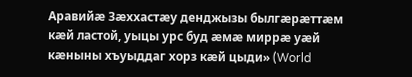Аравийӕ Зӕххастӕу денджызы былгӕрӕттӕм кӕй ластой, уыцы урс буд ӕмӕ миррӕ уӕй кӕныны хъуыддаг хорз кӕй цыди» (World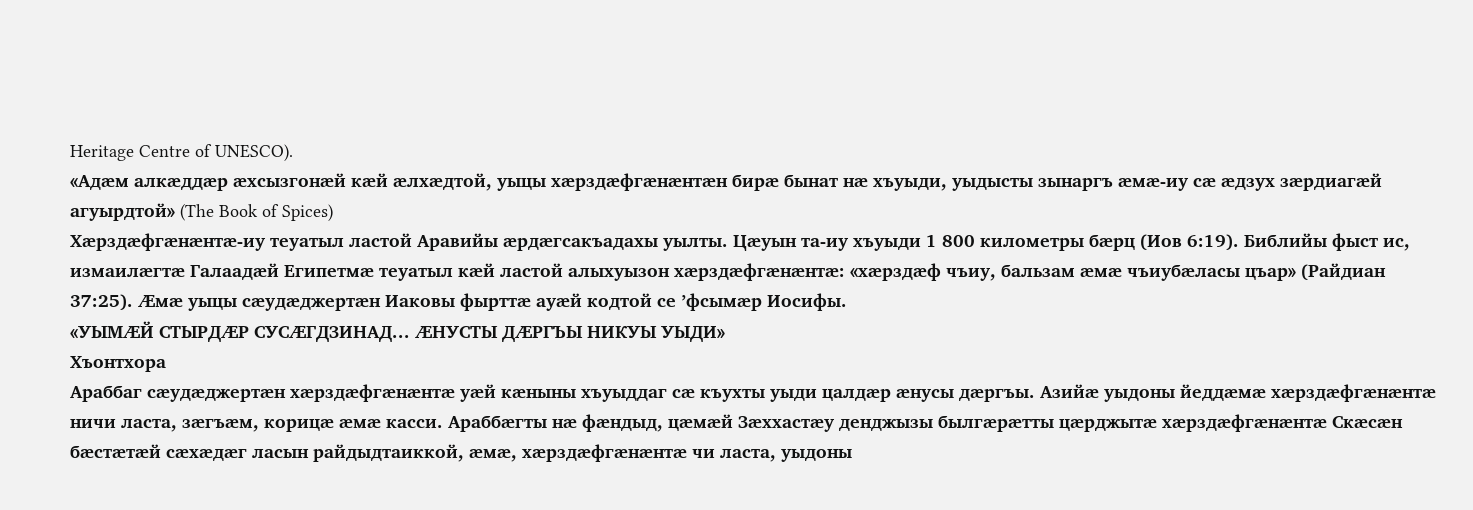Heritage Centre of UNESCO).
«Адӕм алкӕддӕр ӕхсызгонӕй кӕй ӕлхӕдтой, уыцы хӕрздӕфгӕнӕнтӕн бирӕ бынат нӕ хъуыди, уыдысты зынаргъ ӕмӕ-иу сӕ ӕдзух зӕрдиагӕй агуырдтой» (The Book of Spices)
Хӕрздӕфгӕнӕнтӕ-иу теуатыл ластой Аравийы ӕрдӕгсакъадахы уылты. Цӕуын та-иу хъуыди 1 800 километры бӕрц (Иов 6:19). Библийы фыст ис, измаилӕгтӕ Галаадӕй Египетмӕ теуатыл кӕй ластой алыхуызон хӕрздӕфгӕнӕнтӕ: «хӕрздӕф чъиу, бальзам ӕмӕ чъиубӕласы цъар» (Райдиан 37:25). Ӕмӕ уыцы сӕудӕджертӕн Иаковы фырттӕ ауӕй кодтой се ’фсымӕр Иосифы.
«УЫМӔЙ СТЫРДӔР СУСӔГДЗИНАД... ӔНУСТЫ ДӔРГЪЫ НИКУЫ УЫДИ»
Хъонтхора
Араббаг сӕудӕджертӕн хӕрздӕфгӕнӕнтӕ уӕй кӕныны хъуыддаг сӕ къухты уыди цалдӕр ӕнусы дӕргъы. Азийӕ уыдоны йеддӕмӕ хӕрздӕфгӕнӕнтӕ ничи ласта, зӕгъӕм, корицӕ ӕмӕ касси. Араббӕгты нӕ фӕндыд, цӕмӕй Зӕххастӕу денджызы былгӕрӕтты цӕрджытӕ хӕрздӕфгӕнӕнтӕ Скӕсӕн бӕстӕтӕй сӕхӕдӕг ласын райдыдтаиккой, ӕмӕ, хӕрздӕфгӕнӕнтӕ чи ласта, уыдоны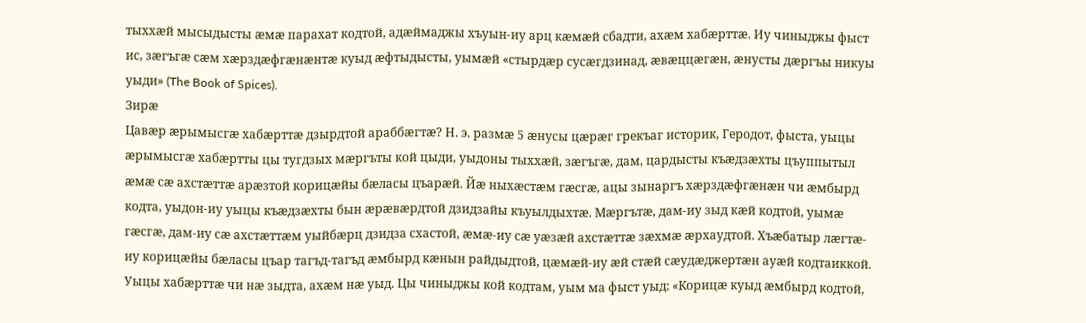тыххӕй мысыдысты ӕмӕ парахат кодтой, адӕймаджы хъуын-иу арц кӕмӕй сбадти, ахӕм хабӕрттӕ. Иу чиныджы фыст ис, зӕгъгӕ сӕм хӕрздӕфгӕнӕнтӕ куыд ӕфтыдысты, уымӕй «стырдӕр сусӕгдзинад, ӕвӕццӕгӕн, ӕнусты дӕргъы никуы уыди» (The Book of Spices).
Зирӕ
Цавӕр ӕрымысгӕ хабӕрттӕ дзырдтой араббӕгтӕ? Н. э. размӕ 5 ӕнусы цӕрӕг грекъаг историк, Геродот, фыста, уыцы ӕрымысгӕ хабӕртты цы тугдзых мӕргъты кой цыди, уыдоны тыххӕй, зӕгъгӕ, дам, цардысты къӕдзӕхты цъуппытыл ӕмӕ сӕ ахстӕттӕ арӕзтой корицӕйы бӕласы цъарӕй. Йӕ ныхӕстӕм гӕсгӕ, ацы зынаргъ хӕрздӕфгӕнӕн чи ӕмбырд кодта, уыдон-иу уыцы къӕдзӕхты бын ӕрӕвӕрдтой дзидзайы къуылдыхтӕ. Мӕргътӕ, дам-иу зыд кӕй кодтой, уымӕ гӕсгӕ, дам-иу сӕ ахстӕттӕм уыйбӕрц дзидза схастой, ӕмӕ-иу сӕ уӕзӕй ахстӕттӕ зӕхмӕ ӕрхаудтой. Хъӕбатыр лӕгтӕ-иу корицӕйы бӕласы цъар тагъд-тагъд ӕмбырд кӕнын райдыдтой, цӕмӕй-иу ӕй стӕй сӕудӕджертӕн ауӕй кодтаиккой. Уыцы хабӕрттӕ чи нӕ зыдта, ахӕм нӕ уыд. Цы чиныджы кой кодтам, уым ма фыст уыд: «Корицӕ куыд ӕмбырд кодтой,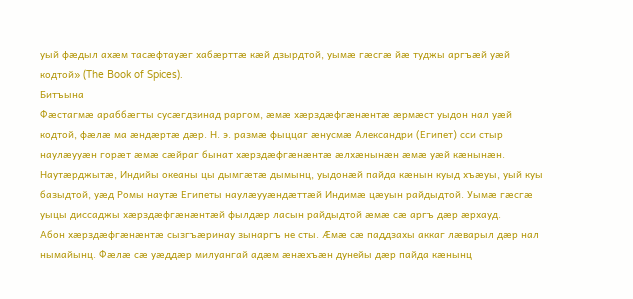уый фӕдыл ахӕм тасӕфтауӕг хабӕрттӕ кӕй дзырдтой, уымӕ гӕсгӕ йӕ туджы аргъӕй уӕй кодтой» (The Book of Spices).
Битъына
Фӕстагмӕ араббӕгты сусӕгдзинад раргом, ӕмӕ хӕрздӕфгӕнӕнтӕ ӕрмӕст уыдон нал уӕй кодтой, фӕлӕ ма ӕндӕртӕ дӕр. Н. э. размӕ фыццаг ӕнусмӕ Александри (Египет) сси стыр наулӕууӕн горӕт ӕмӕ сӕйраг бынат хӕрздӕфгӕнӕнтӕ ӕлхӕнынӕн ӕмӕ уӕй кӕнынӕн. Наутӕрджытӕ, Индийы океаны цы дымгӕтӕ дымынц, уыдонӕй пайда кӕнын куыд хъӕуы, уый куы базыдтой, уӕд Ромы наутӕ Египеты наулӕууӕндӕттӕй Индимӕ цӕуын райдыдтой. Уымӕ гӕсгӕ уыцы диссаджы хӕрздӕфгӕнӕнтӕй фылдӕр ласын райдыдтой ӕмӕ сӕ аргъ дӕр ӕрхауд.
Абон хӕрздӕфгӕнӕнтӕ сызгъӕринау зынаргъ не сты. Ӕмӕ сӕ паддзахы аккаг лӕварыл дӕр нал нымайынц. Фӕлӕ сӕ уӕддӕр милуангай адӕм ӕнӕхъӕн дунейы дӕр пайда кӕнынц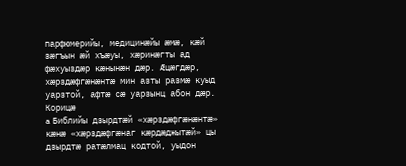парфюмерийы, медицинӕйы ӕмӕ, кӕй зӕгъын ӕй хъӕуы, хӕринӕгты ад фӕхуыздӕр кӕнынӕн дӕр. Ӕцӕгдӕр, хӕрздӕфгӕнӕнтӕ мин азты размӕ куыд уарзтой, афтӕ сӕ уарзынц абон дӕр.
Корицӕ
a Библийы дзырдтӕй «хӕрздӕфгӕнӕнтӕ» кӕнӕ «хӕрздӕфгӕнаг кӕрдӕджытӕй» цы дзырдтӕ ратӕлмац кодтой, уыдон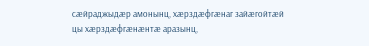сӕйраджыдӕр амонынц, хӕрздӕфгӕнаг зайӕгойтӕй цы хӕрздӕфгӕнӕнтӕ аразынц,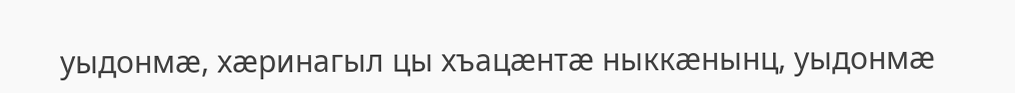уыдонмӕ, хӕринагыл цы хъацӕнтӕ ныккӕнынц, уыдонмӕ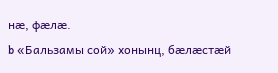нӕ, фӕлӕ.
b «Бальзамы сой» хонынц, бӕлӕстӕй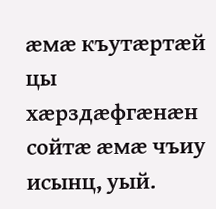ӕмӕ къутӕртӕй цы хӕрздӕфгӕнӕн сойтӕ ӕмӕ чъиу исынц, уый.